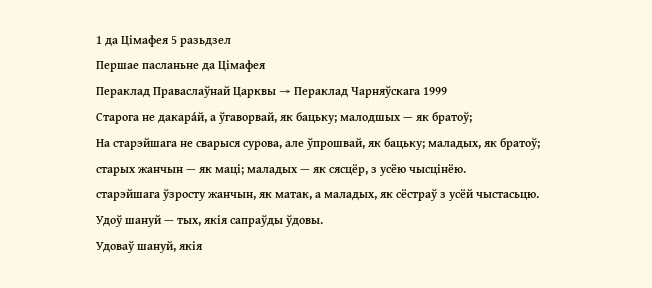1 да Цімафея 5 разьдзел
Першае пасланьне да Цімафея
Пераклад Праваслаўнай Царквы → Пераклад Чарняўскага 1999
Старога не дакара́й, а ўгаворвай, як бацьку; малодшых — як братоў;
На старэйшага не сварыся сурова, але ўпрошвай, як бацьку; маладых, як братоў;
старых жанчын — як маці; маладых — як сясцёр, з усёю чысцінёю.
старэйшага ўзросту жанчын, як матак, а маладых, як сёстраў з усёй чыстасьцю.
Удоў шануй — тых, якія сапраўды ўдовы.
Удоваў шануй, якія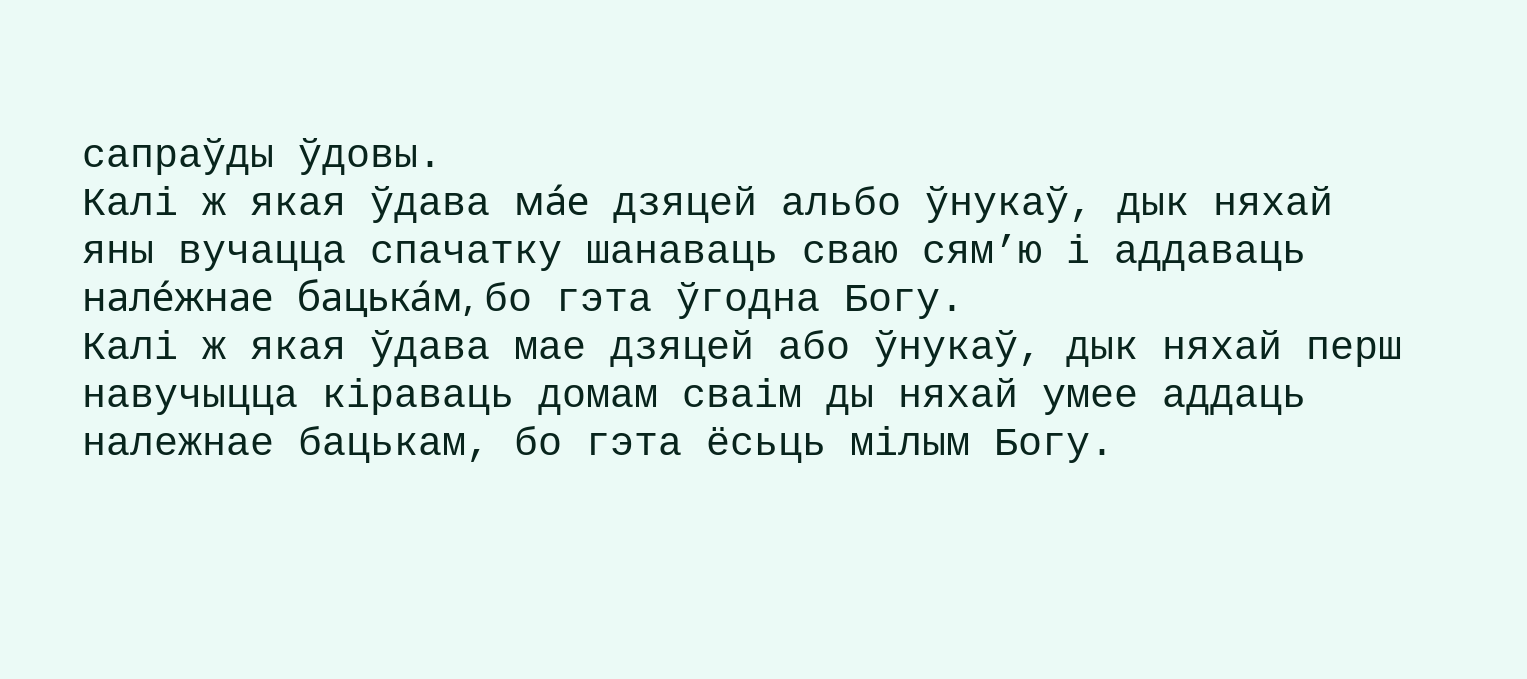сапраўды ўдовы.
Калі ж якая ўдава ма́е дзяцей альбо ўнукаў, дык няхай яны вучацца спачатку шанаваць сваю сям’ю і аддаваць нале́жнае бацька́м, бо гэта ўгодна Богу.
Калі ж якая ўдава мае дзяцей або ўнукаў, дык няхай перш навучыцца кіраваць домам сваім ды няхай умее аддаць належнае бацькам, бо гэта ёсьць мілым Богу.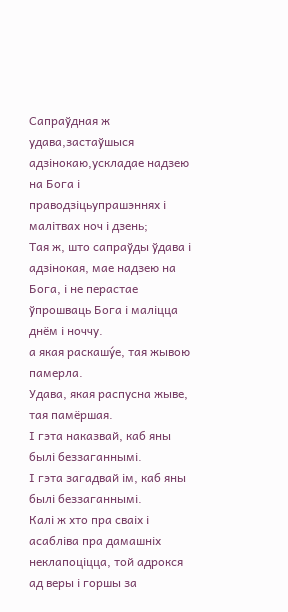Сапраўдная ж удава,застаўшыся адзінокаю,ускладае надзею на Бога і праводзіцьупрашэннях і малітвах ноч і дзень;
Тая ж, што сапраўды ўдава і адзінокая, мае надзею на Бога, і не перастае ўпрошваць Бога і маліцца днём і ноччу.
а якая раскашу́е, тая жывою памерла.
Удава, якая распусна жыве, тая памёршая.
І гэта наказвай, каб яны былі беззаганнымі.
І гэта загадвай ім, каб яны былі беззаганнымі.
Калі ж хто пра сваіх і асабліва пра дамашніх неклапоціцца, той адрокся ад веры і горшы за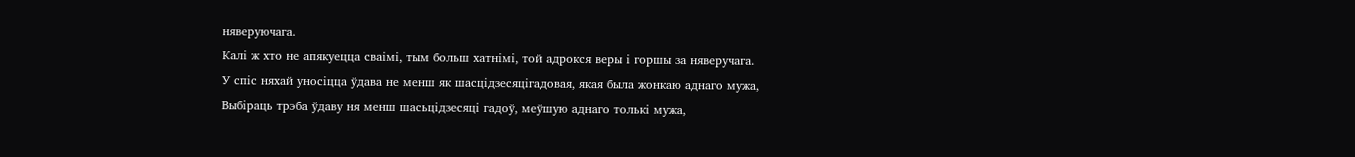няверуючага.
Калі ж хто не апякуецца сваімі, тым больш хатнімі, той адрокся веры і горшы за няверучага.
У спіс няхай уносіцца ўдава не менш як шасцідзесяцігадовая, якая была жонкаю аднаго мужа,
Выбіраць трэба ўдаву ня менш шасьцідзесяці гадоў, меўшую аднаго толькі мужа,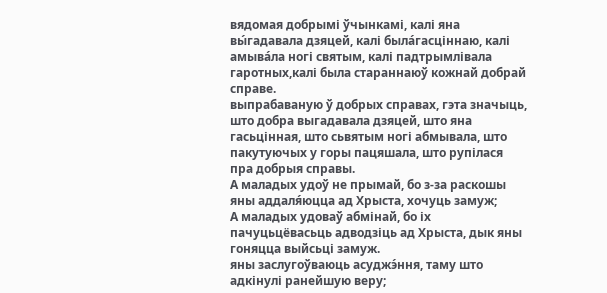вядомая добрымі ўчынкамі, калі яна вы́гадавала дзяцей, калі была́гасціннаю, калі амыва́ла ногі святым, калі падтрымлівала гаротных,калі была стараннаюў кожнай добрай справе.
выпрабаваную ў добрых справах, гэта значыць, што добра выгадавала дзяцей, што яна гасьцінная, што сьвятым ногі абмывала, што пакутуючых у горы пацяшала, што рупілася пра добрыя справы.
А маладых удоў не прымай, бо з-за раскошы яны аддаля́юцца ад Хрыста, хочуць замуж;
А маладых удоваў абмінай, бо іх пачуцьцёвасьць адводзіць ад Хрыста, дык яны гоняцца выйсьці замуж.
яны заслугоўваюць асуджэ́ння, таму што адкінулі ранейшую веру;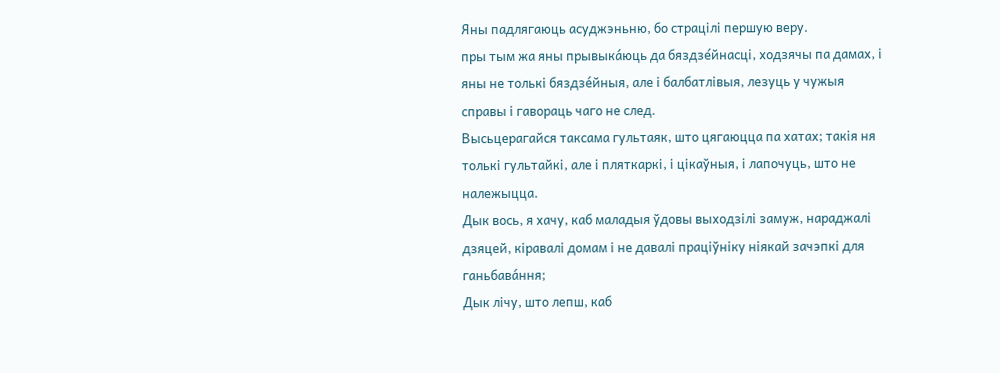Яны падлягаюць асуджэньню, бо страцілі першую веру.
пры тым жа яны прывыка́юць да бяздзе́йнасці, ходзячы па дамах, і яны не толькі бяздзе́йныя, але і балбатлівыя, лезуць у чужыя справы і гавораць чаго не след.
Высьцерагайся таксама гультаяк, што цягаюцца па хатах; такія ня толькі гультайкі, але і пляткаркі, і цікаўныя, і лапочуць, што не належыцца.
Дык вось, я хачу, каб маладыя ўдовы выходзілі замуж, нараджалі дзяцей, кіравалі домам і не давалі праціўніку ніякай зачэпкі для ганьбава́ння;
Дык лічу, што лепш, каб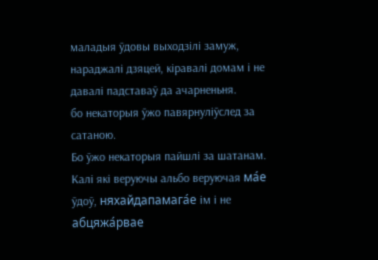маладыя ўдовы выходзілі замуж, нараджалі дзяцей, кіравалі домам і не давалі падставаў да ачарненьня.
бо некаторыя ўжо павярнуліўслед за сатаною.
Бо ўжо некаторыя пайшлі за шатанам.
Калі які веруючы альбо веруючая ма́е ўдоў, няхайдапамага́е ім і не абцяжа́рвае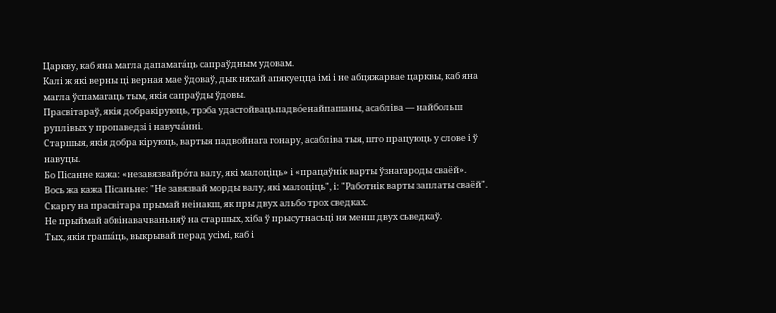Царкву, каб яна магла дапамага́ць сапраўдным удовам.
Калі ж які верны ці верная мае ўдоваў, дык няхай апякуецца імі і не абцяжарвае царквы, каб яна магла ўспамагаць тым, якія сапраўды ўдовы.
Прасвітараў, якія добракіруюць, трэба удастойвацьпадво́енайпашаны, асабліва — найбольш руплівых у пропаведзі і навуча́нні.
Старшыя, якія добра кіруюць, вартыя падвойнага гонару, асабліва тыя, што працуюць у слове і ў навуцы.
Бо Пісанне кажа: «незавязвайро́та валу, які малоціць» і «працаўнíк варты ўзнагароды сваёй».
Вось жа кажа Пісаньне: "Не завязвай морды валу, які малоціць", і: "Работнік варты заплаты сваёй".
Скаргу на прасвітара прымай неінакш, як пры двух альбо трох сведках.
Не прыймай абвінавачваньняў на старшых, хіба ў прысутнасьці ня менш двух сьведкаў.
Тых, якія граша́ць, выкрывай перад усімі, каб і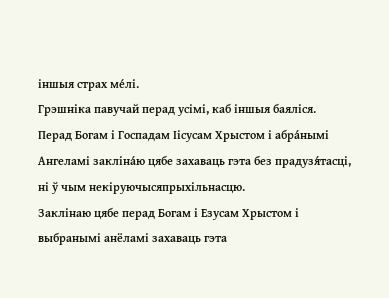іншыя страх ме́лі.
Грэшніка павучай перад усімі, каб іншыя баяліся.
Перад Богам і Госпадам Іісусам Хрыстом і абра́нымі Ангеламі закліна́ю цябе захаваць гэта без прадузя́тасці, ні ў чым некіруючысяпрыхільнасцю.
Заклінаю цябе перад Богам і Езусам Хрыстом і выбранымі анёламі захаваць гэта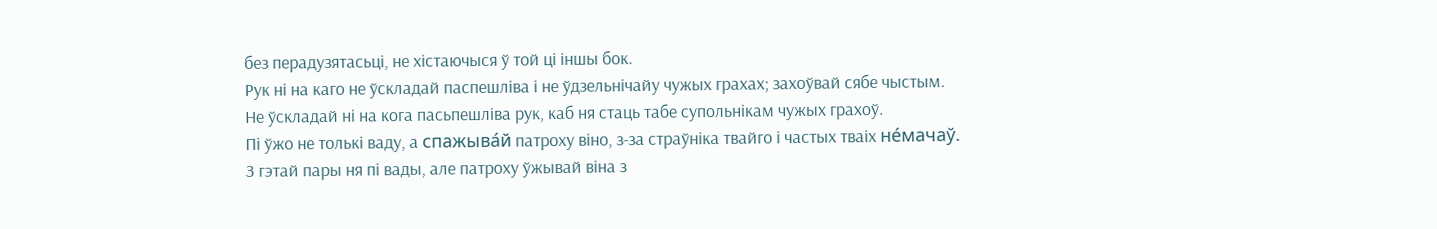без перадузятасьці, не хістаючыся ў той ці іншы бок.
Рук ні на каго не ўскладай паспешліва і не ўдзельнічайу чужых грахах; захоўвай сябе чыстым.
Не ўскладай ні на кога пасьпешліва рук, каб ня стаць табе супольнікам чужых грахоў.
Пі ўжо не толькі ваду, а спажыва́й патроху віно, з-за страўніка твайго і частых тваіх не́мачаў.
З гэтай пары ня пі вады, але патроху ўжывай віна з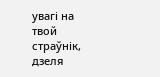увагі на твой страўнік, дзеля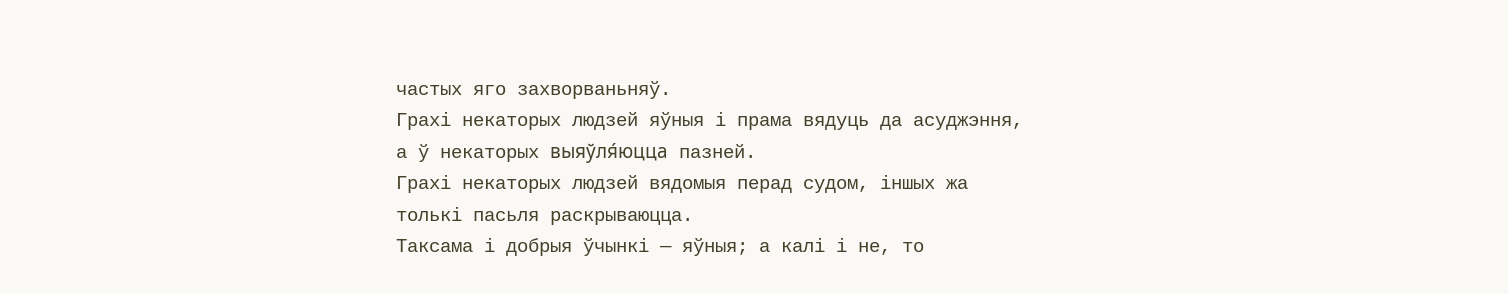частых яго захворваньняў.
Грахі некаторых людзей яўныя і прама вядуць да асуджэння, а ў некаторых выяўля́юцца пазней.
Грахі некаторых людзей вядомыя перад судом, іншых жа толькі пасьля раскрываюцца.
Таксама і добрыя ўчынкі — яўныя; а калі і не, то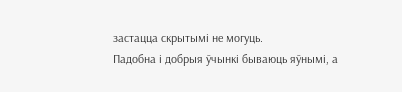застацца скрытымі не могуць.
Падобна і добрыя ўчынкі бываюць яўнымі, а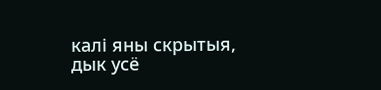калі яны скрытыя, дык усё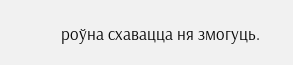роўна схавацца ня змогуць.